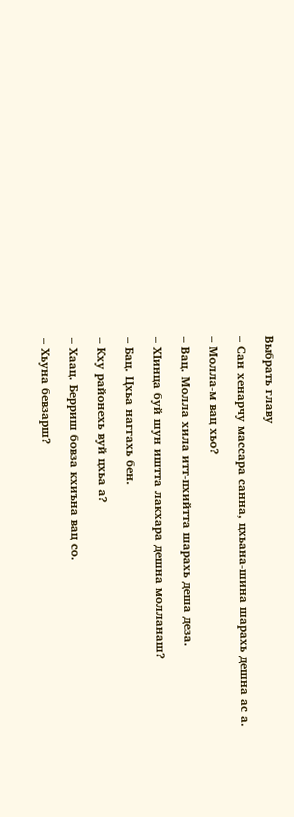Выбрать главу

– Сан хенарчу массара санна, цхьана-шина шарахь дешна ас а.

– Молла-м вац хьо?

– Вац. Молла хила итт-пхийтта шарахь деша деза.

– ХІинца буй шун иштта лакхара дешна молланаш?

– Бац. Цхьа наггахь бен.

– Кху районехь вуй цхьа а?

– Хаац. Берриш бовза кхиъна вац со.

– Хьуна бевзарш?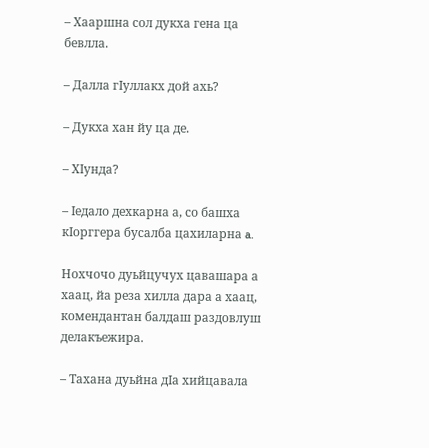– Хааршна сол дукха гена ца бевлла.

– Далла гІуллакх дой ахь?

– Дукха хан йу ца де.

– ХІунда?

– Іедало дехкарна а, со башха кІорггера бусалба цахиларна a.

Нохчочо дуьйцучух цавашара а хаац, йа реза хилла дара а хаац, комендантан балдаш раздовлуш делакъежира.

– Тахана дуьйна дІа хийцавала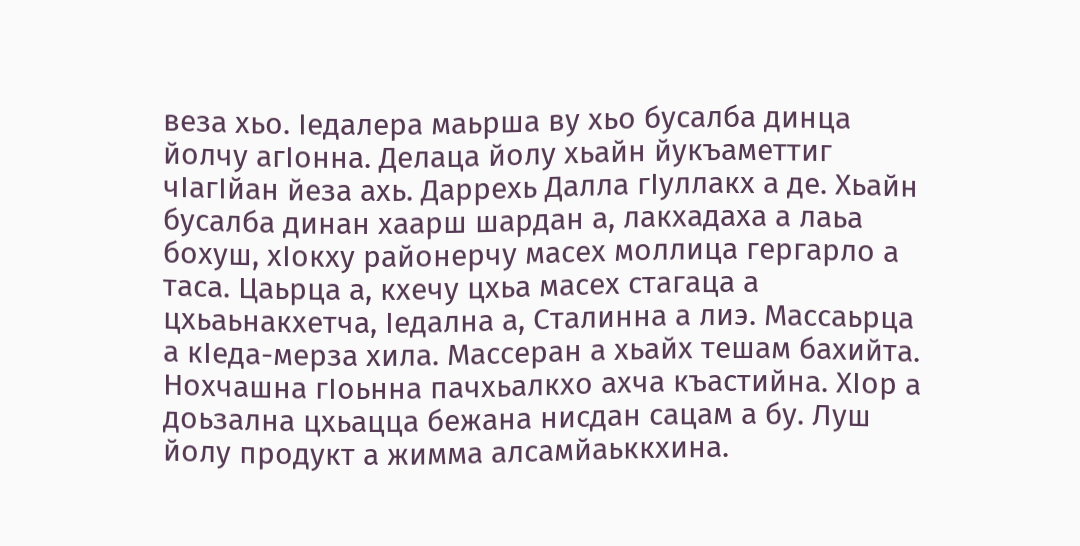веза хьо. Іедалера маьрша ву хьо бусалба динца йолчу агІонна. Делаца йолу хьайн йукъаметтиг чІагІйан йеза ахь. Даррехь Далла гІуллакх а де. Хьайн бусалба динан хаарш шардан а, лакхадаха а лаьа бохуш, хІокху районерчу масех моллица гергарло а таса. Цаьрца а, кхечу цхьа масех стагаца а цхьаьнакхетча, Іедална а, Сталинна а лиэ. Массаьрца а кІеда-мерза хила. Массеран а хьайх тешам бахийта. Нохчашна гІоьнна пачхьалкхо ахча къастийна. ХІор а доьзална цхьацца бежана нисдан сацам а бу. Луш йолу продукт а жимма алсамйаьккхина.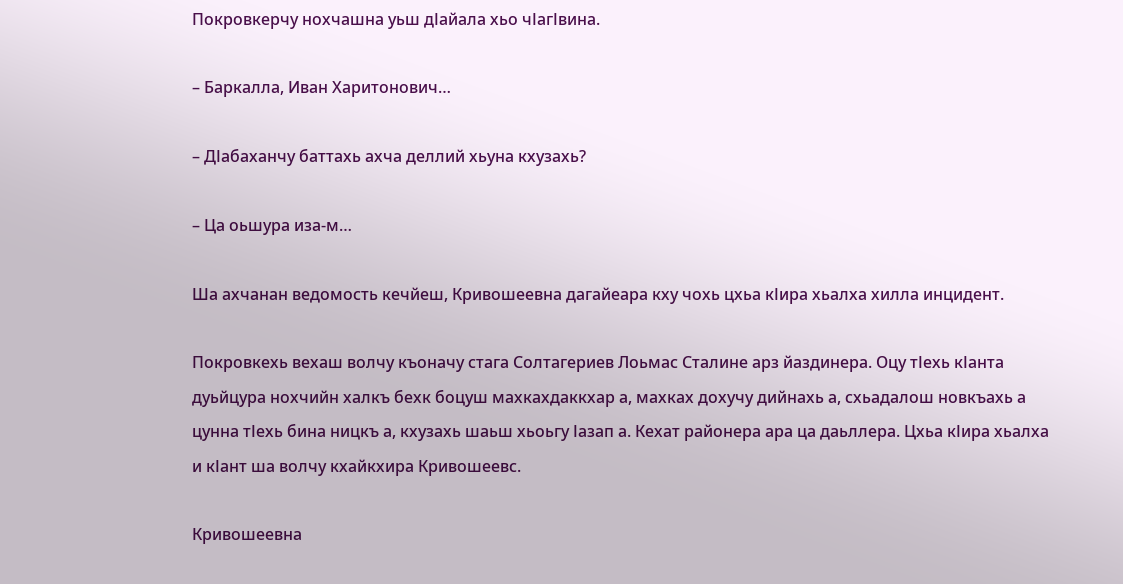Покровкерчу нохчашна уьш дІайала хьо чІагІвина.

– Баркалла, Иван Харитонович…

– ДІабаханчу баттахь ахча деллий хьуна кхузахь?

– Ца оьшура иза-м…

Ша ахчанан ведомость кечйеш, Кривошеевна дагайеара кху чохь цхьа кІира хьалха хилла инцидент.

Покровкехь вехаш волчу къоначу стага Солтагериев Лоьмас Сталине арз йаздинера. Оцу тІехь кІанта дуьйцура нохчийн халкъ бехк боцуш махкахдаккхар а, махках дохучу дийнахь а, схьадалош новкъахь а цунна тІехь бина ницкъ а, кхузахь шаьш хьоьгу Іазап а. Кехат районера ара ца даьллера. Цхьа кІира хьалха и кІант ша волчу кхайкхира Кривошеевс.

Кривошеевна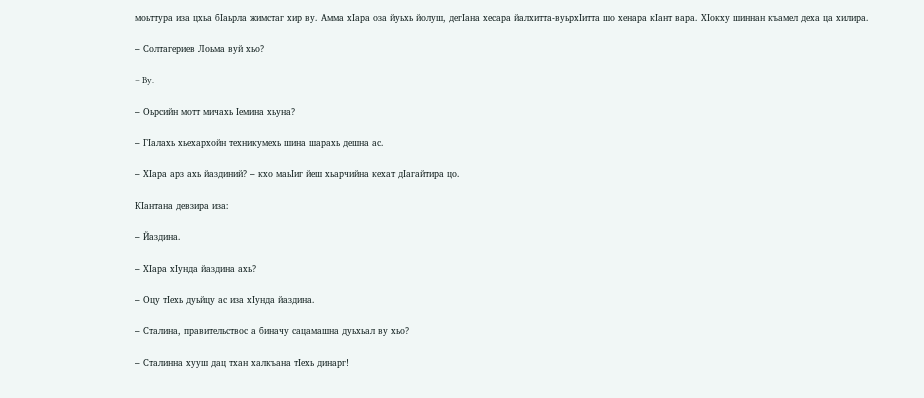моьттура иза цхьа бІаьрла жимстаг хир ву. Амма хІара оза йуьхь йолуш, дегІана хесара йалхитта-вуьрхІитта шо хенара кІант вара. ХІокху шиннан къамел деха ца хилира.

– Солтагериев Лоьма вуй хьо?

– By.

– Оьрсийн мотт мичахь Іемина хьуна?

– ГІалахь хьехархойн техникумехь шина шарахь дешна ас.

– ХІара арз ахь йаздиний? – кхо маьІиг йеш хьарчийна кехат дІагайтира цо.

КІантана девзира иза:

– Йаздина.

– ХІара хІунда йаздина ахь?

– Оцу тІехь дуьйцу ас иза хІунда йаздина.

– Сталина, правительствос а биначу сацамашна дуьхьал ву хьо?

– Сталинна хууш дац тхан халкъана тІехь динарг!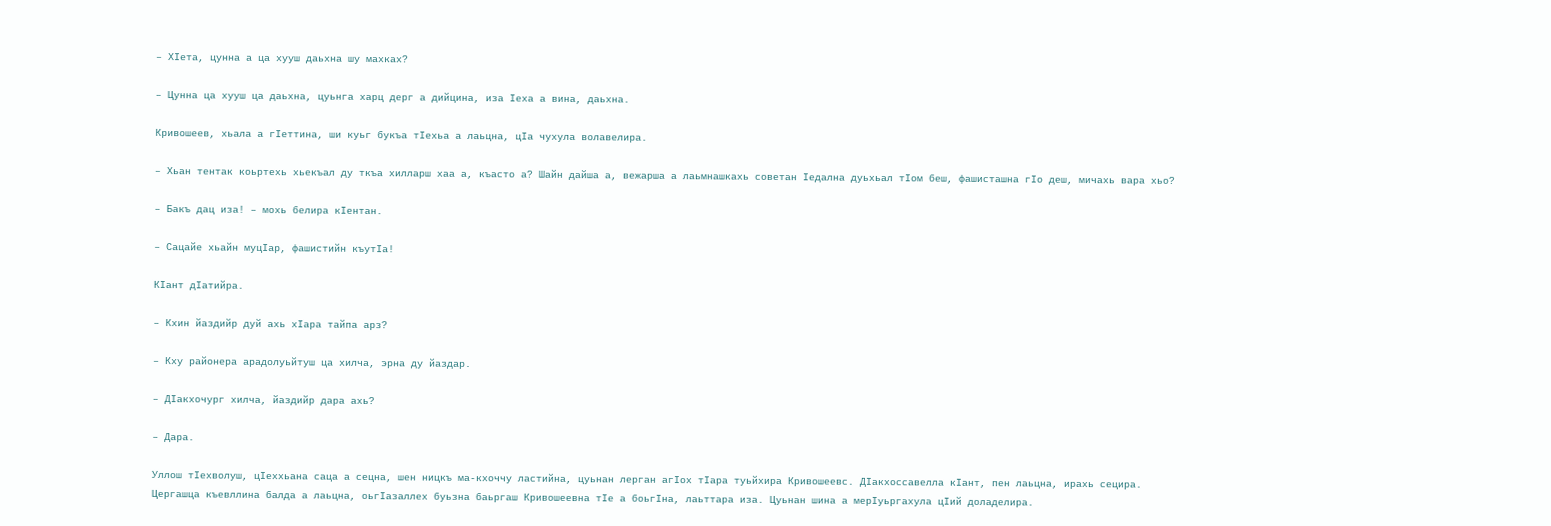– ХІета, цунна а ца хууш даьхна шу махках?

– Цунна ца хууш ца даьхна, цуьнга харц дерг а дийцина, иза Іеха а вина, даьхна.

Кривошеев, хьала а гІеттина, ши куьг букъа тІехьа а лаьцна, цІа чухула волавелира.

– Хьан тентак коьртехь хьекъал ду ткъа хилларш хаа а, къасто а? Шайн дайша а, вежарша а лаьмнашкахь советан Іедална дуьхьал тІом беш, фашисташна гІо деш, мичахь вара хьо?

– Бакъ дац иза! – мохь белира кІентан.

– Сацайе хьайн муцІар, фашистийн къутІа!

КІант дІатийра.

– Кхин йаздийр дуй ахь хІара тайпа арз?

– Кху районера арадолуьйтуш ца хилча, эрна ду йаздар.

– ДІакхочург хилча, йаздийр дара ахь?

– Дара.

Уллош тІехволуш, цІеххьана саца а сецна, шен ницкъ ма-кхоччу ластийна, цуьнан лерган агІох тІара туьйхира Кривошеевс. ДІакхоссавелла кІант, пен лаьцна, ирахь сецира. Цергашца къевллина балда а лаьцна, оьгІазаллех буьзна баьргаш Кривошеевна тІе а боьгІна, лаьттара иза. Цуьнан шина а мерІуьргахула цІий доладелира.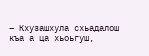– Кхузашхула схьадалош къа а ца хьоьгуш,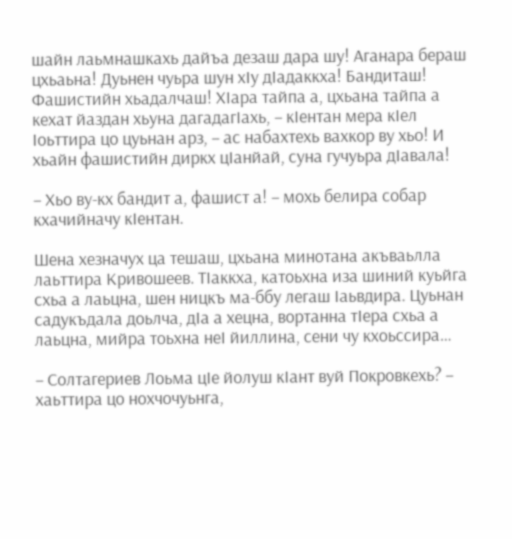шайн лаьмнашкахь дайъа дезаш дара шу! Аганара бераш цхьаьна! Дуьнен чуьра шун хІу дІадаккха! Бандиташ! Фашистийн хьадалчаш! ХІара тайпа а, цхьана тайпа а кехат йаздан хьуна дагадагІахь, – кІентан мера кІел Іоьттира цо цуьнан арз, – ас набахтехь вахкор ву хьо! И хьайн фашистийн диркх цІанйай, суна гучуьра дІавала!

– Хьо ву-кх бандит а, фашист а! – мохь белира собар кхачийначу кІентан.

Шена хезначух ца тешаш, цхьана минотана акъваьлла лаьттира Кривошеев. ТІаккха, катоьхна иза шиний куьйга схьа а лаьцна, шен ницкъ ма-ббу легаш Іаьвдира. Цуьнан садукъдала доьлча, дІа а хецна, вортанна тІера схьа а лаьцна, мийра тоьхна неІ йиллина, сени чу кхоьссира…

– Солтагериев Лоьма цІе йолуш кІант вуй Покровкехь? – хаьттира цо нохчочуьнга,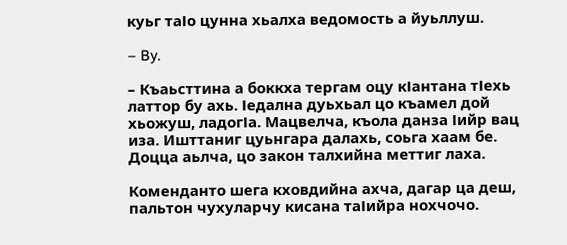куьг тaІo цунна хьалха ведомость а йуьллуш.

– By.

– Къаьсттина а боккха тергам оцу кІантана тІехь латтор бу ахь. Іедална дуьхьал цо къамел дой хьожуш, ладогІа. Мацвелча, къола данза Іийр вац иза. Ишттаниг цуьнгара далахь, соьга хаам бе. Доцца аьлча, цо закон талхийна меттиг лаха.

Коменданто шега кховдийна ахча, дагар ца деш, пальтон чухуларчу кисана таІийра нохчочо.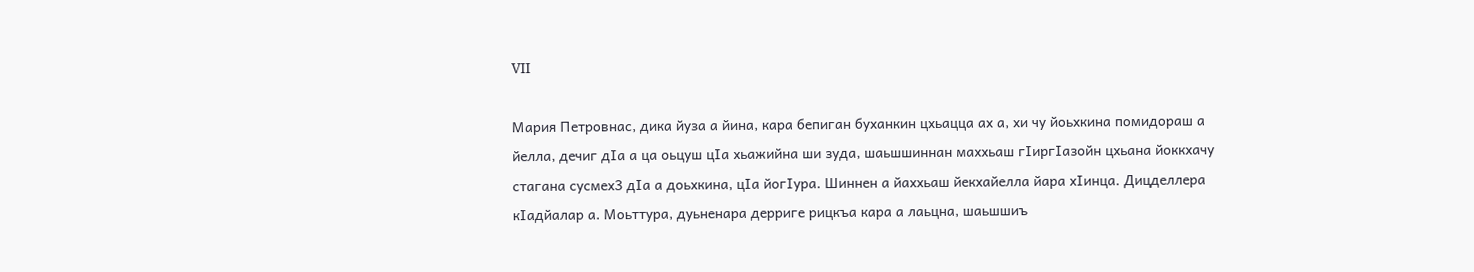VII

Мария Петровнас, дика йуза а йина, кара бепиган буханкин цхьацца ах а, хи чу йоьхкина помидораш а йелла, дечиг дІа а ца оьцуш цІа хьажийна ши зуда, шаьшшиннан маххьаш гІиргІазойн цхьана йоккхачу стагана сусмех3 дІа а доьхкина, цІа йогІура. Шиннен а йаххьаш йекхайелла йара хІинца. Дицделлера кІадйалар а. Моьттура, дуьненара дерриге рицкъа кара а лаьцна, шаьшшиъ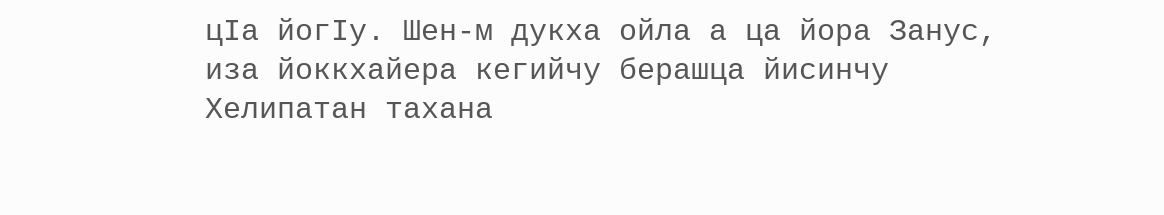цІа йогІу. Шен-м дукха ойла а ца йора Занус, иза йоккхайера кегийчу берашца йисинчу Хелипатан тахана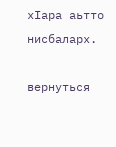хІара аьтто нисбаларх.

вернуться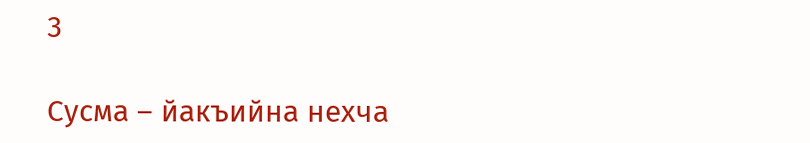3

Сусма – йакъийна нехча